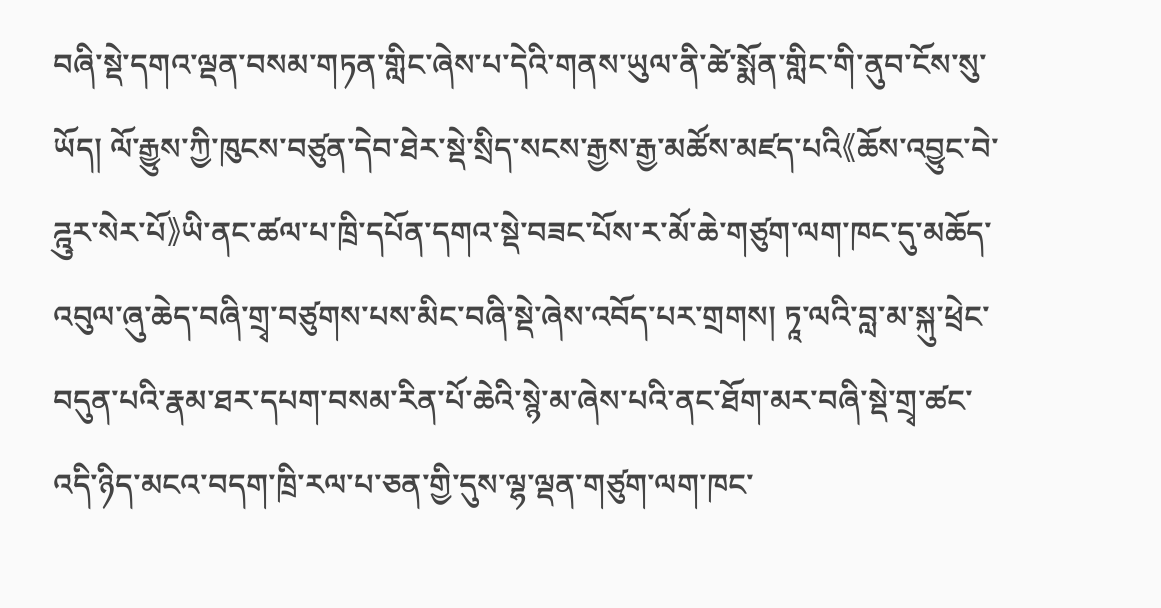བཞི་སྡེ་དགའ་ལྡན་བསམ་གཏན་གླིང་ཞེས་པ་དེའི་གནས་ཡུལ་ནི་ཚེ་སྨོན་གླིང་གི་ནུབ་ངོས་སུ་ཡོད། ལོ་རྒྱུས་ཀྱི་ཁུངས་བཙུན་དེབ་ཐེར་སྡེ་སྲིད་སངས་རྒྱས་རྒྱ་མཚོས་མཛད་པའི《ཆོས་འབྱུང་བེ་ཌྰུར་སེར་པོ》ཡི་ནང་ཚལ་པ་ཁྲི་དཔོན་དགའ་སྡེ་བཟང་པོས་ར་མོ་ཆེ་གཙུག་ལག་ཁང་དུ་མཆོད་འབུལ་ཞུ་ཆེད་བཞི་གྲྭ་བཙུགས་པས་མིང་བཞི་སྡེ་ཞེས་འབོད་པར་གྲགས། ཏཱ་ལའི་བླ་མ་སྐུ་ཕྲེང་བདུན་པའི་རྣམ་ཐར་དཔག་བསམ་རིན་པོ་ཆེའི་སྙེ་མ་ཞེས་པའི་ནང་ཐོག་མར་བཞི་སྡེ་གྲྭ་ཚང་འདི་ཉིད་མངའ་བདག་ཁྲི་རལ་པ་ཅན་གྱི་དུས་ལྷ་ལྡན་གཙུག་ལག་ཁང་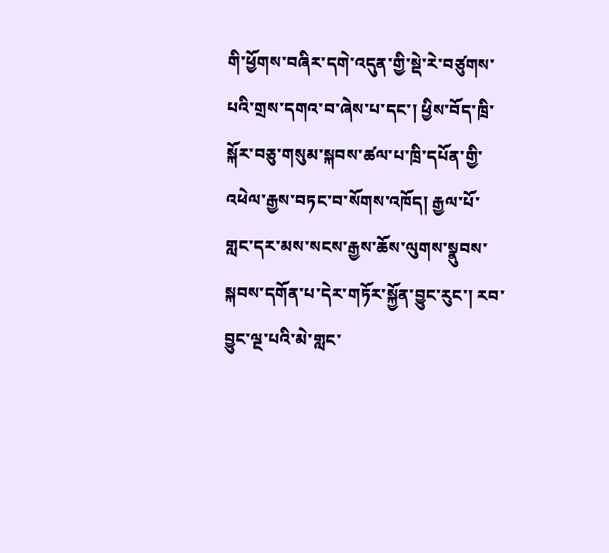གི་ཕྱོགས་བཞིར་དགེ་འདུན་གྱི་སྡེ་རེ་བཙུགས་པའི་གྲས་དགའ་བ་ཞེས་པ་དང་། ཕྱིས་བོད་ཁྲི་སྐོར་བཅུ་གསུམ་སྐབས་ཚལ་པ་ཁྲི་དཔོན་གྱི་འཕེལ་རྒྱས་བཏང་བ་སོགས་འཁོད། རྒྱལ་པོ་གླང་དར་མས་སངས་རྒྱས་ཆོས་ལུགས་སྣུབས་སྐབས་དགོན་པ་དེར་གཏོར་སྐྱོན་བྱུང་རུང་། རབ་བྱུང་ལྔ་པའི་མེ་གླང་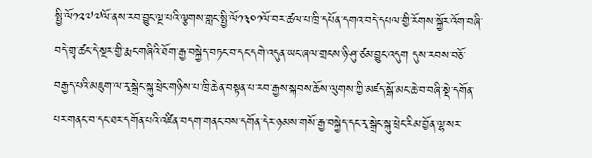སྤྱི་ལོ༡༢༧༧ལོ་ནས་རབ་བྱུང་ལྔ་པའི་ལྕགས་གླང་སྤྱི་ལོ༡༣༠༡ལོ་བར་ཚལ་པ་ཁྲི་དཔོན་དགའ་བདེ་དཔལ་གྱི་རོགས་སྐྱོར་འོག་བཞི་བདེ་གྲྭ་ཚང་དེ་སྔར་གྱི་རྨང་གཞིའི་ཐོག་རྒྱ་བསྐྱེད་བཏང་བ་དང་དགེ་འདུན་ཡང་ཞལ་གྲངས་ཉི་ཤུ་ཙམ་བྱུང་འདུག དུས་རབས་བཅོ་བརྒྱད་པའི་མཇུག་ལ་རྭ་སྒྲེང་སྐུ་ཕྲེང་གཉིས་པ་ཁྲི་ཆེན་བསྟན་པ་རབ་རྒྱས་སྐབས་ཆོས་ལུགས་ཀྱི་མཛད་སྒོ་མང་ཆེ་བ་བཞི་སྡེ་དགོན་པར་གནང་བ་དང་ཐར་དགོན་པའི་འཛིན་བདག་གནང་བས་དགོན་དེར་ཉམས་གསོ་རྒྱ་བསྐྱེད་དང་རྭ་སྒྲེང་སྐུ་ཕྲེང་རིམ་བྱོན་ལྷ་སར་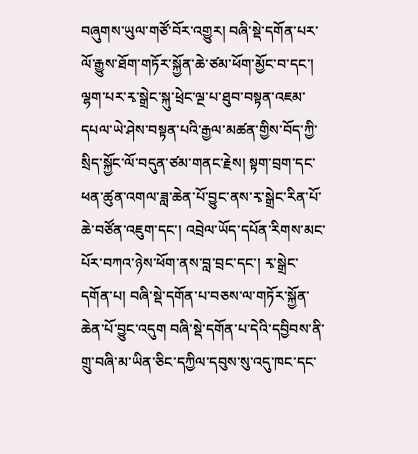བཞུགས་ཡུལ་གཙོ་བོར་འགྱུར། བཞི་སྡེ་དགོན་པར་ལོ་རྒྱུས་ཐོག་གཏོར་སྐྱོན་ཆེ་ཙམ་ཕོག་མྱོང་བ་དང་། ལྷག་པར་རྭ་སྒྲེང་སྐུ་ཕྲེང་ལྔ་པ་ཐུབ་བསྟན་འཇམ་དཔལ་ཡེ་ཤེས་བསྟན་པའི་རྒྱལ་མཚན་གྱིས་བོད་ཀྱི་སྲིད་སྐྱོང་ལོ་བདུན་ཙམ་གནང་རྗེས། སྟག་བྲག་དང་ཕན་ཚུན་འགལ་ཟླ་ཆེན་པོ་བྱུང་ནས་རྭ་སྒྲེང་རིན་པོ་ཆེ་བཙོན་འཇུག་དང་། འབྲེལ་ཡོད་དཔོན་རིགས་མང་པོར་བཀའ་ཉེས་ཕོག་ནས་བླ་བྲང་དང་། རྭ་སྒྲེང་དགོན་པ། བཞི་སྡེ་དགོན་པ་བཅས་ལ་གཏོར་སྐྱོན་ཆེན་པོ་བྱུང་འདུག བཞི་སྡེ་དགོན་པ་དེའི་དབྱིབས་ནི་གྲུ་བཞི་མ་ཡིན་ཅིང་དཀྱིལ་དབུས་སུ་འདུ་ཁང་དང་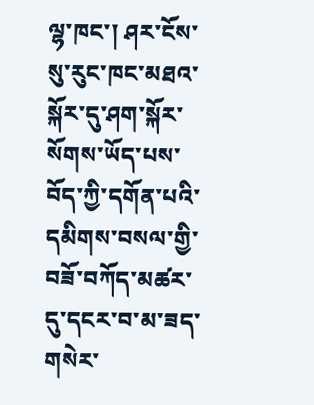ལྷ་ཁང་། ཤར་ངོས་སུ་རུང་ཁང་མཐའ་སྐོར་དུ་ཤག་སྐོར་སོགས་ཡོད་པས་བོད་ཀྱི་དགོན་པའི་དམིགས་བསལ་གྱི་བཟོ་བཀོད་མཚར་དུ་དངར་བ་མ་ཟད་གསེར་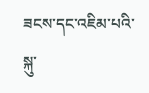ཟངས་དང་འཇིམ་པའི་སྐུ་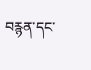བརྙན་དང་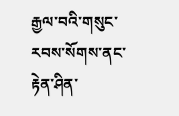རྒྱལ་བའི་གསུང་རབས་སོགས་ནང་རྟེན་ཤིན་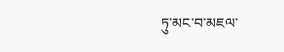ཏུ་མང་བ་མཇལ་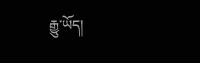རྒྱུ་ཡོད།